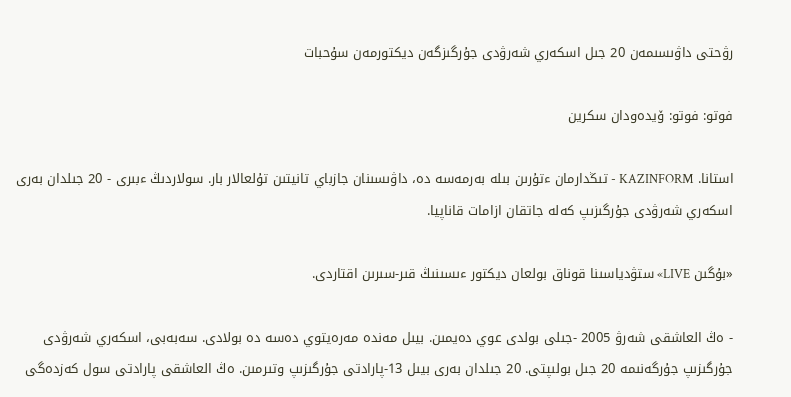رۋحتى داۋىسىمەن 20 جىل اسكەري شەرۋدى جۇرگىزگەن ديكتورمەن سۇحبات

فوتو: فوتو: ۆيدەودان سكرين

استانا. KAZINFORM - تىڭدارمان ءتۇرىن بىلە بەرمەسە دە، داۋىسىنان جازباي تانيتىن تۇلعالار بار. سولاردىڭ ءبىرى - 20 جىلدان بەرى اسكەري شەرۋدى جۇرگىزىپ كەلە جاتقان ازامات قاناپيا.

«بۇگىن LIVE» ستۋدياسىنا قوناق بولعان ديكتور ءىسىنىڭ قىر-سىرىن اقتاردى.

- ەڭ العاشقى شەرۋ 2005 -جىلى بولدى عوي دەيمىن. بيىل مەندە مەرەيتوي دەسە دە بولادى. سەبەبى، اسكەري شەرۋدى جۇرگىزىپ جۇرگەنىمە 20 جىل بولىپتى. 20 جىلدان بەرى بيىل 13-پارادتى جۇرگىزىپ وتىرمىن. ەڭ العاشقى پارادتى سول كەزدەگى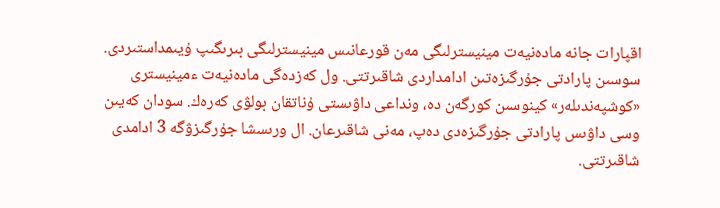اقپارات جانە مادەنيەت مينيسترلىگى مەن قورعانىس مينيسترلىگى بىرىگىپ ۇيىمداستىردى. سوسىن پارادتى جۇرگىزەتىن ادامداردى شاقىرتتى. ول كەزدەگى مادەنيەت ءمينيسترى «كوشپەندىلەر» كينوسىن كورگەن دە، ونداعى داۋىستى ۇناتقان بولۋى كەرەك. سودان كەيىن وسى داۋىس پارادتى جۇرگىزەدى دەپ، مەنى شاقىرعان. ال ورىسشا جۇرگىزۋگە 3 ادامدى شاقىرتتى.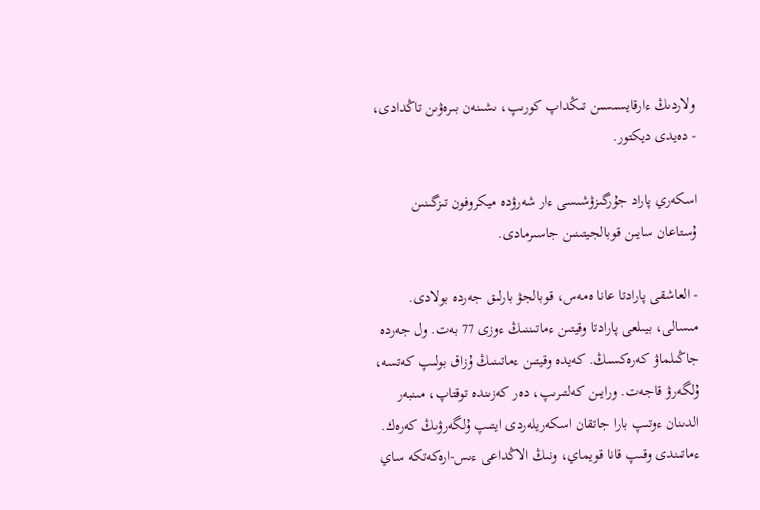ولاردىڭ ءارقايسىسىن تىڭداپ كورىپ، ىشىنەن بىرەۋىن تاڭدادى، - دەيدى ديكتور.

اسكەري پاراد جۇرگىزۋشىسى ءار شەرۋدە ميكروفون تىزگىنىن ۇستاعان سايىن قوبالجيتىنىن جاسىرمادى.

- العاشقى پارادتا عانا ەمەس، قوبالجۋ بارلىق جەردە بولادى. مىسالى، بيىلعى پارادتا وقيتىن ءماتىننىڭ ءوزى 77 بەت. ول جەردە جاڭىلماۋ كەرەكسىڭ. كەيدە وقيتىن ءماتىنىڭ ۇزاق بولىپ كەتسە، ۇلگەرۋ قاجەت. ورايىن كەلتىرىپ، دەر كەزىندە توقتاپ، مىنبەر الدىنان ءوتىپ بارا جاتقان اسكەريلەردى ايتىپ ۇلگەرۋىڭ كەرەك. ءماتىندى وقىپ قانا قويماي، ونىڭ الاڭداعى ءىس-ارەكەتكە ساي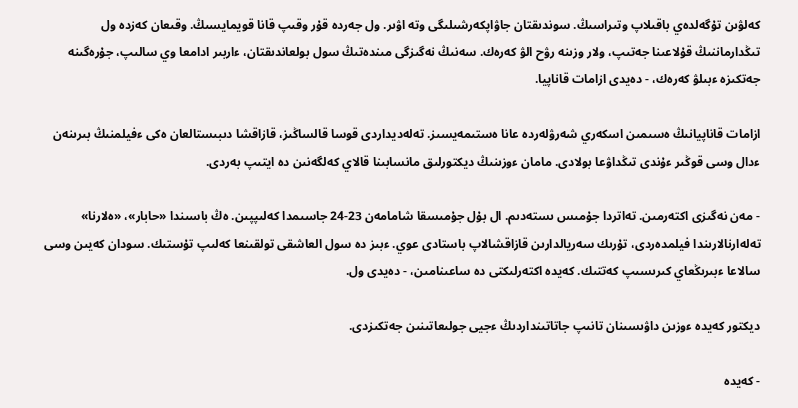كەلۋىن تۇگەلدەي باقىلاپ وتىراسىڭ. سوندىقتان جاۋاپكەرشىلىگى وتە اۋىر. ول جەردە قۇر وقىپ قانا قويمايسىڭ. وقىعان كەزدە ول تىڭدارماننىڭ قۇلاعىنا جەتىپ، ولار وزىنە رۋح الۋ كەرەك. سەنىڭ نەگىزگى مىندەتىڭ سول بولعاندىقتان، ءاربىر ادامعا وي سالىپ، جۇرەگىنە جەتكىزە ءبىلۋ كەرەك، - دەيدى ازامات قاناپيا.

ازامات قاناپيانىڭ ەسىمىن اسكەري شەرۋلەردە عانا ەستىمەيسىز. تەلەديداردى قوسا قالساڭىز، قازاقشا دىبىستالعان ەكى ءفيلمنىڭ بىرىنەن ءدال وسى قوڭىر ءۇندى تىڭداۋعا بولادى. مامان ءوزىنىڭ ديكتورلىق مانسابىنا قالاي كەلگەنىن دە ايتىپ بەردى.

- مەن نەگىزى اكتەرمىن. تەاتردا جۇمىس ىستەدىم. ال بۇل جۇمىسقا شامامەن 23-24 جاسىمدا كەلىپپىن. ەڭ باسىندا «حابار»، «ەلارنا» تەلەارنالارىندا فيلمدەردى، تۇرىك سەريالدارىن قازاقشالاپ باستادى عوي. ءبىز دە سول العاشقى تولقىنعا كەلىپ تۇستىك. سودان كەيىن وسى سالاعا ءبىرىڭعاي كىرىسىپ كەتتىك. كەيدە اكتەرلىكتى دە ساعىنامىن، - دەيدى ول.

ديكتور كەيدە ءوزىن داۋىسىنان تانىپ جاتاتىنداردىڭ ءجيى جولىعاتىنىن جەتكىزدى.

- كەيدە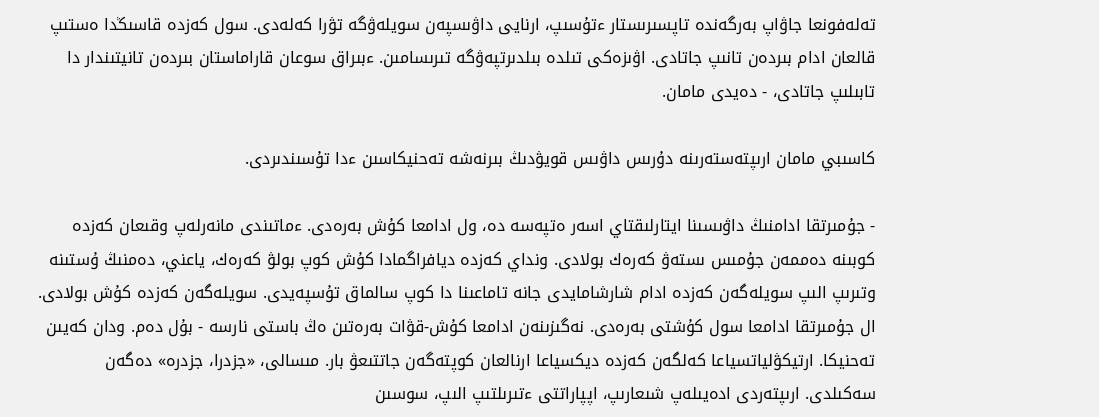تەلەفونعا جاۋاپ بەرگەندە تاپسىرىستار ءتۇسىپ، ارنايى داۋىسپەن سويلەۋگە تۋرا كەلەدى. سول كەزدە قاسىڭدا ەستىپ قالعان ادام بىردەن تانىپ جاتادى. اۋىزەكى تىلدە بىلدىرتپەۋگە تىرىسامىن. ءبىراق سوعان قاراماستان بىردەن تانيتىندار دا تابىلىپ جاتادى، - دەيدى مامان.

كاسىبي مامان ارىپتەستەرىنە دۇرىس داۋىس قويۋدىڭ بىرنەشە تەحنيكاسىن ءدا تۇسىندىردى.

- جۇمىرتقا ادامنىڭ داۋىسىنا ايتارلىقتاي اسەر ەتپەسە دە، ول ادامعا كۇش بەرەدى. ءماتىندى مانەرلەپ وقىعان كەزدە كوبىنە دەممەن جۇمىس ىستەۋ كەرەك بولادى. ونداي كەزدە ديافراگمادا كۇش كوپ بولۋ كەرەك، ياعني، دەمنىڭ ۇستىنە وتىرىپ الىپ سويلەگەن كەزدە ادام شارشامايدى جانە تاماعىنا دا كوپ سالماق تۇسپەيدى. سويلەگەن كەزدە كۇش بولادى. ال جۇمىرتقا ادامعا سول كۇشتى بەرەدى. نەگىزىنەن ادامعا كۇش-قۋات بەرەتىن ەڭ باستى نارسە - بۇل دەم. ودان كەيىن تەحنيكا. ارتيكۋلياتسياعا كەلگەن كەزدە ديكسياعا ارنالعان كوپتەگەن جاتتىعۋ بار. مىسالى، «جزدرا، جزدرە» دەگەن سەكىلدى. ارىپتەردى ادەيىلەپ شىعارىپ، اپپاراتتى ءتىرىلتىپ الىپ، سوسىن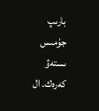بارىپ جۇمىس ىستەۋ كەرەك. ال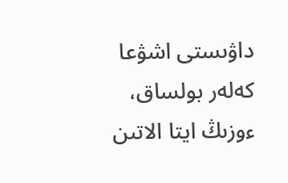داۋىستى اشۋعا كەلەر بولساق، ءوزىڭ ايتا الاتىن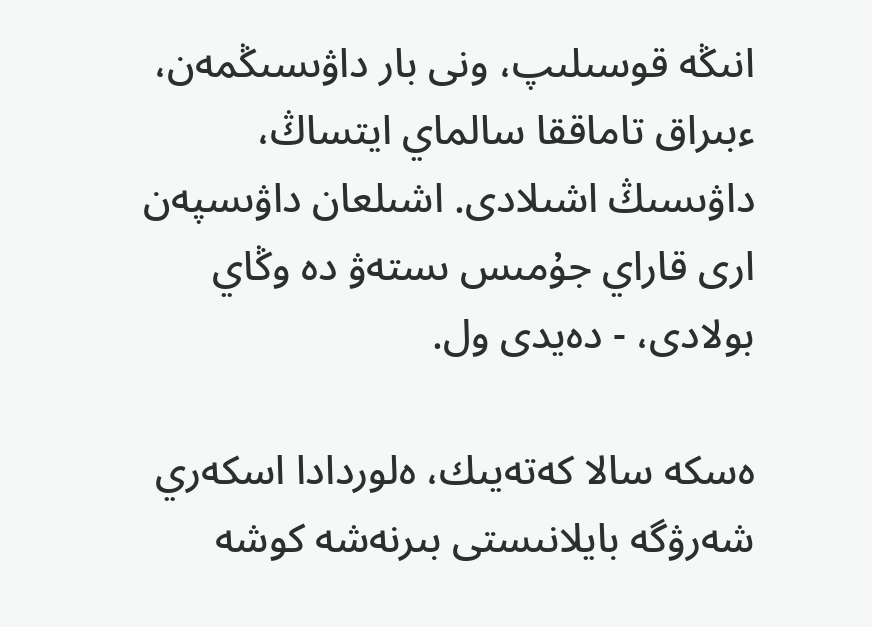انىڭە قوسىلىپ، ونى بار داۋىسىڭمەن، ءبىراق تاماققا سالماي ايتساڭ، داۋىسىڭ اشىلادى. اشىلعان داۋىسپەن ارى قاراي جۇمىس ىستەۋ دە وڭاي بولادى، - دەيدى ول.

ەسكە سالا كەتەيىك، ەلوردادا اسكەري شەرۋگە بايلانىستى بىرنەشە كوشە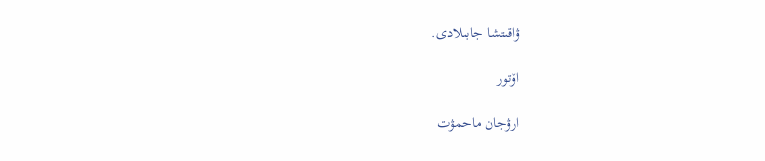ۋاقىتشا جابىلادى.

اۆتور

ارۋجان ماحمۋت